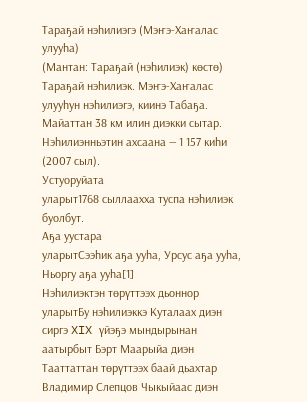Тараҕай нэһилиэгэ (Мэҥэ-Хаҥалас улууһа)
(Мантан: Тараҕай (нэһилиэк) көстө)
Тараҕай нэһилиэк. Мэҥэ-Хаҥалас улууһун нэһилиэгэ, киинэ Табаҕа.
Майаттан 38 км илин диэкки сытар.
Нэһилиэнньэтин ахсаана — 1 157 киһи (2007 сыл).
Устуоруйата
уларыт1768 сыллаахха туспа нэһилиэк буолбут.
Аҕа уустара
уларытСээһик аҕа ууһа, Урсус аҕа ууһа, Ньоргу аҕа ууһа[1]
Нэһилиэктэн төрүттээх дьоннор
уларытБу нэһилиэккэ Куталаах диэн сиргэ XIX үйэҕэ мындырынан аатырбыт Бэрт Маарыйа диэн Тааттаттан төрүттээх баай дьахтар Владимир Слепцов Чыкыйаас диэн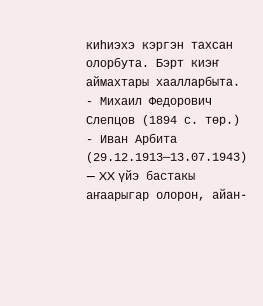киһиэхэ кэргэн тахсан олорбута. Бэрт киэҥ аймахтары хаалларбыта.
- Михаил Федорович Слепцов (1894 с. төр.)
- Иван Арбита (29.12.1913—13.07.1943) — XX үйэ бастакы аҥаарыгар олорон, айан-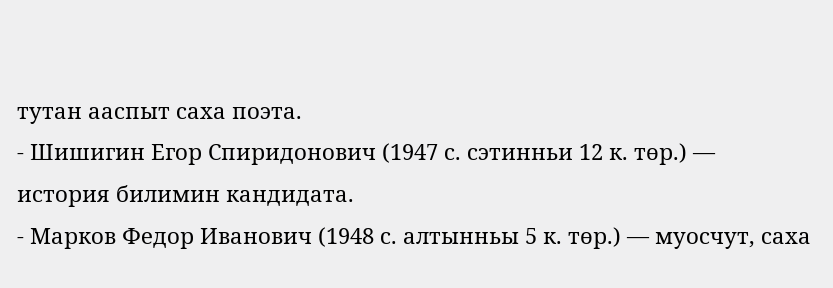тутан ааспыт саха поэта.
- Шишигин Егор Спиридонович (1947 с. сэтинньи 12 к. төр.) — история билимин кандидата.
- Марков Федор Иванович (1948 с. алтынньы 5 к. төр.) — муосчут, саха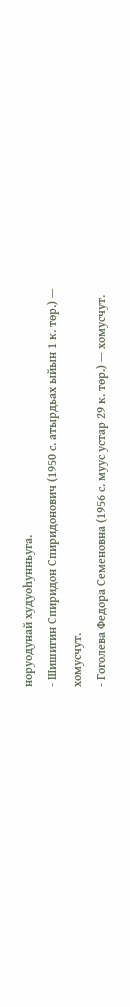норуодунай худуоһунньуга.
- Шишигин Спиридон Спиридонович (1950 с. атырдьах ыйын 1 к. төр.) — хомусчут.
- Гоголева Федора Семеновна (1956 с. муус устар 29 к. төр.) — хомусчут.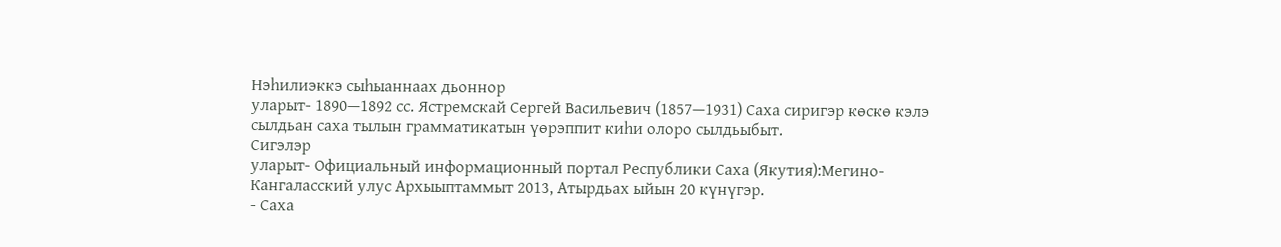Нэһилиэккэ сыһыаннаах дьоннор
уларыт- 1890—1892 сс. Ястремскай Сергей Васильевич (1857—1931) Саха сиригэр көскө кэлэ сылдьан саха тылын грамматикатын үөрэппит киһи олоро сылдьыбыт.
Сигэлэр
уларыт- Официальный информационный портал Республики Саха (Якутия):Мегино-Кангаласский улус Архыыптаммыт 2013, Атырдьах ыйын 20 күнүгэр.
- Саха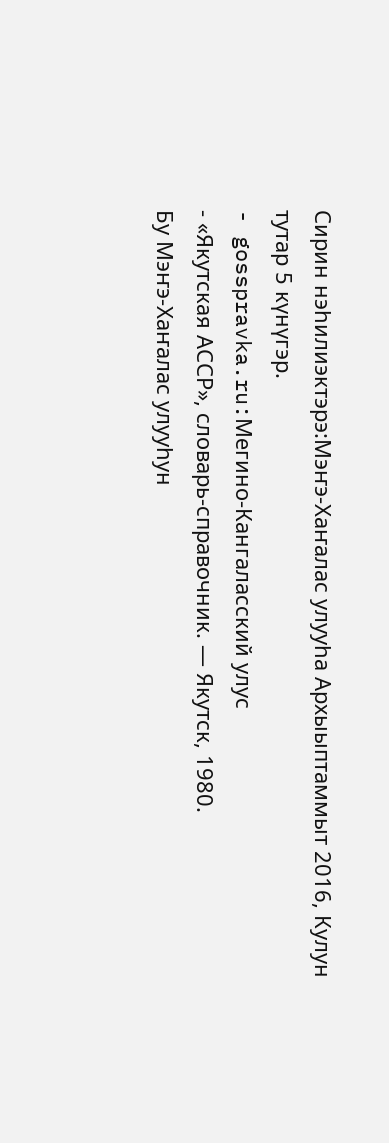Сирин нэһилиэктэрэ:Мэҥэ-Хаҥалас улууһа Архыыптаммыт 2016, Кулун тутар 5 күнүгэр.
- gosspravka.ru:Мегино-Кангаласский улус
- «Якутская АССР», словарь-справочник. — Якутск, 1980.
Бу Мэҥэ-Хаҥалас улууһун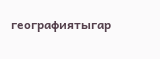географиятыгар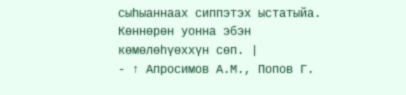сыһыаннаах сиппэтэх ыстатыйа. Көннөрөн уонна эбэн көмөлөһүөххүн сөп. |
- ↑ Апросимов А.М., Попов Г.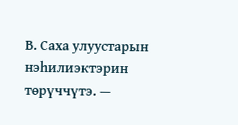В. Саха улуустарын нэһилиэктэрин төрүччүтэ. —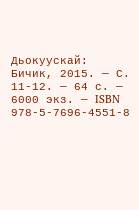Дьокуускай: Бичик, 2015. — С. 11-12. — 64 с. — 6000 экз. — ISBN 978-5-7696-4551-8